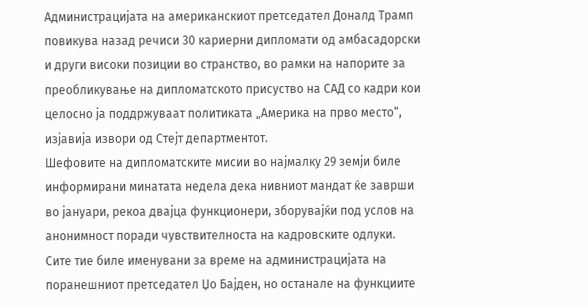Администрацијата на американскиот претседател Доналд Трамп повикува назад речиси 30 кариерни дипломати од амбасадорски и други високи позиции во странство, во рамки на напорите за преобликување на дипломатското присуство на САД со кадри кои целосно ја поддржуваат политиката „Америка на прво место“, изјавија извори од Стејт департментот.
Шефовите на дипломатските мисии во најмалку 29 земји биле информирани минатата недела дека нивниот мандат ќе заврши во јануари, рекоа двајца функционери, зборувајќи под услов на анонимност поради чувствителноста на кадровските одлуки.
Сите тие биле именувани за време на администрацијата на поранешниот претседател Џо Бајден, но останале на функциите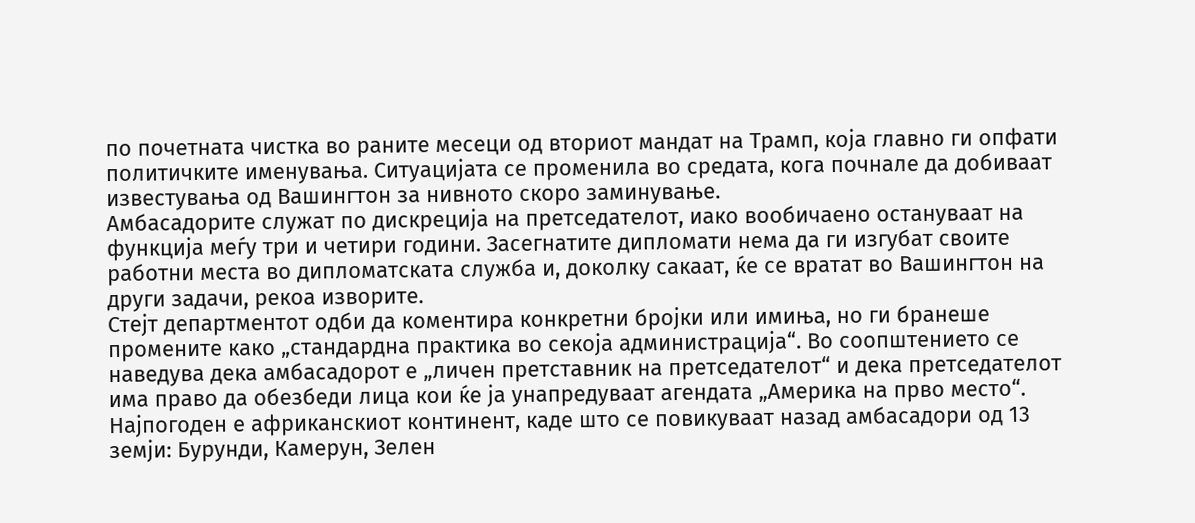по почетната чистка во раните месеци од вториот мандат на Трамп, која главно ги опфати политичките именувања. Ситуацијата се променила во средата, кога почнале да добиваат известувања од Вашингтон за нивното скоро заминување.
Амбасадорите служат по дискреција на претседателот, иако вообичаено остануваат на функција меѓу три и четири години. Засегнатите дипломати нема да ги изгубат своите работни места во дипломатската служба и, доколку сакаат, ќе се вратат во Вашингтон на други задачи, рекоа изворите.
Стејт департментот одби да коментира конкретни бројки или имиња, но ги бранеше промените како „стандардна практика во секоја администрација“. Во соопштението се наведува дека амбасадорот е „личен претставник на претседателот“ и дека претседателот има право да обезбеди лица кои ќе ја унапредуваат агендата „Америка на прво место“.
Најпогоден е африканскиот континент, каде што се повикуваат назад амбасадори од 13 земји: Бурунди, Камерун, Зелен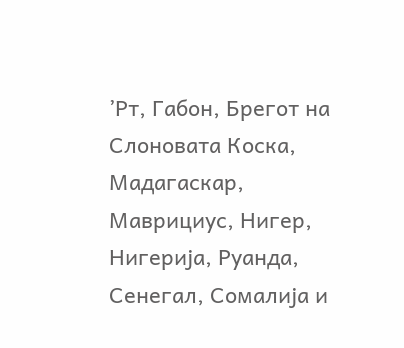’Рт, Габон, Брегот на Слоновата Коска, Мадагаскар, Маврициус, Нигер, Нигерија, Руанда, Сенегал, Сомалија и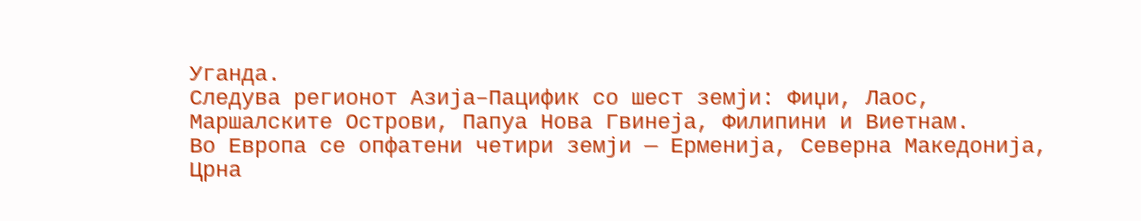Уганда.
Следува регионот Азија–Пацифик со шест земји: Фиџи, Лаос, Маршалските Острови, Папуа Нова Гвинеја, Филипини и Виетнам.
Во Европа се опфатени четири земји — Ерменија, Северна Македонија, Црна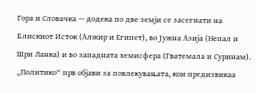Гора и Словачка — додека по две земји се засегнати на Блискиот Исток (Алжир и Египет), во Јужна Азија (Непал и Шри Ланка) и во западната хемисфера (Гватемала и Суринам).
„Политико“ прв објави за повлекувањата, кои предизвикаа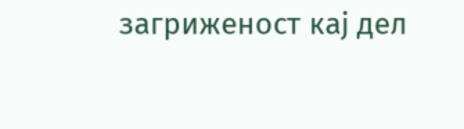загриженост кај дел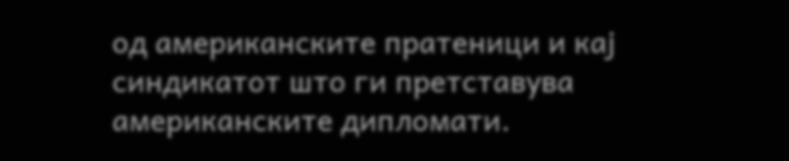од американските пратеници и кај синдикатот што ги претставува американските дипломати.